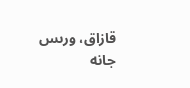قازاق، ورىس جانە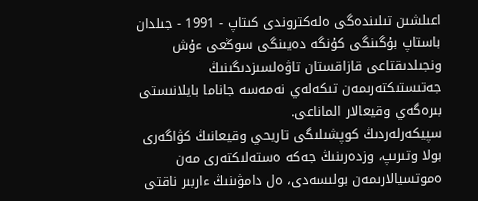اعىلشىن تىلىندەگى ەلەكتروندى كىتاپ - 1991 - جىلدان باستاپ بۇگىنگى كۇنگە دەيىنگى سوڭعى ءۇش ونجىلدىقتاعى قازاقستان تاۋەلسىزدىگىنىڭ جەتىستىكتەرىمەن تىكەلەي نەمەسە جاناما بايلانىستى بىرەگەي وقيعالار الماناعى.
سپيكەرلەردىڭ كوپشىلىگى تاريحي وقيعانىڭ كۋاگەرى بولا وتىرىپ، وزدەرىنىڭ جەكە ەستەلىكتەرى مەن ەموتسيالارىمەن بولىسەدى، ەل دامۋىنىڭ ءاربىر ناقتى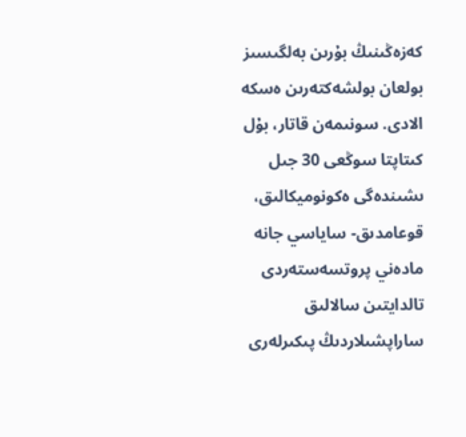كەزەڭىنىڭ بۇرىن بەلگىسىز بولعان بولشەكتەرىن ەسكە الادى. سونىمەن قاتار، بۇل كىتاپتا سوڭعى 30 جىل ىشىندەگى ەكونوميكالىق، قوعامدىق- ساياسي جانە مادەني پروتسەستەردى تالدايتىن سالالىق ساراپشىلاردىڭ پىكىرلەرى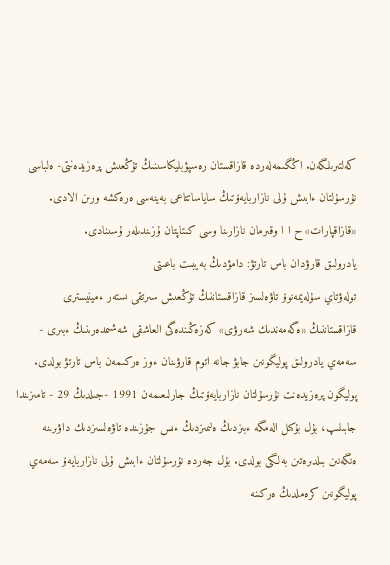كەلتىرىلگەن. اڭگىمەلەردە قازاقستان رەسپۋبليكاسىنىڭ تۇڭعىش پرەزيدەنتى- ەلباسى نۇرسۇلتان ءابىش ۇلى نازاربايەۆتىڭ ساياساتتاعى بەينەسى ەرەكشە ورىن الادى.
«قازاقپارات» ح ا ا وقىرمان نازارىنا وسى كىتاپتان ۇزىندىلەر ۇسىنادى.
يادرولىق قارۋدان باس تارتۋ: دامۋدىڭ بەيبىت باعىتى
تولەۋتاي سۇلەيمەنوۆ تاۋەلسىز قازاقستاننىڭ تۇڭعىش سىرتقى ىستەر ءمينيسترى
قازاقستاننىڭ «ەگەمەندىك شەرۋى» كەزەڭىندەگى العاشقى شەشىمدەرىنىڭ ءبىرى - سەمەي يادرولىق پوليگونىن جابۋ جانە اتوم قارۋىنان ءوز ەركىمەن باس تارتۋ بولدى. پوليگون پرەزيدەنت نۇرسۇلتان نازاربايەۆتىڭ جارلىعىمەن 1991 -جىلدىڭ 29 - تامىزىندا جابىلىپ، بۇل بۇكىل الەمگە ءبىزدىڭ ەلىمىزدىڭ ءىس جۇزىندە تاۋەلسىزدىك داۋىرىنە ەنگەنىن بىلدىرەتىن بەلگى بولدى. بۇل جەردە نۇرسۇلتان ءابىش ۇلى نازاربايەۆ سەمەي پوليگونىن كرەملدىڭ ەركىنە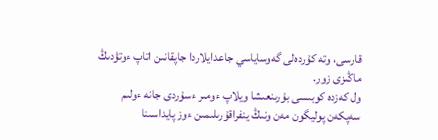قارسى، وتە كۇردەلى گەوساياسي جاعدايلاردا جاپقانىن اتاپ ءوتۋدىڭ ماڭىزى زور.
ول كەزدە كوبىسى بۇرىنعىشا ويلاپ ءومىر ءسۇردى جانە ءولىم سەپكەن پوليگون مەن ونىڭ ينفراقۇرىلىمىن ءوز پايداسىنا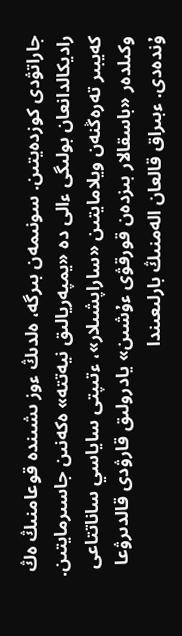جاراتۋدى كوزدەيتىن. سونىمەن بىرگە، ەلدىڭ ءوز ىشىندە قوعامنىڭ ەڭ راديكالدانعان بولىگى ءالى دە «يمپەريالىق نيەتتە» ەكەنىن جاسىرمايتىن. كەيبىر تەرەڭنەن ويلامايتىن «ساراپشىلار»، ءتىپتى ساياسي ساناتتاعى وكىلدەر «باسقالار بىزدەن قورقۋى ءۇشىن» يادرولىق قارۋدى قالدىرۋعا ۇندەدى. ءبىراق قالعان الەمنىڭ بارلىعىندا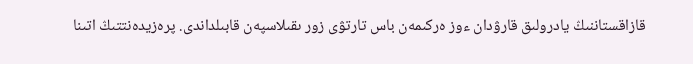قازاقستاننىڭ يادرولىق قارۋدان ءوز ەركىمەن باس تارتۋى زور ىقىلاسپەن قابىلداندى. پرەزيدەنتتىڭ اتىنا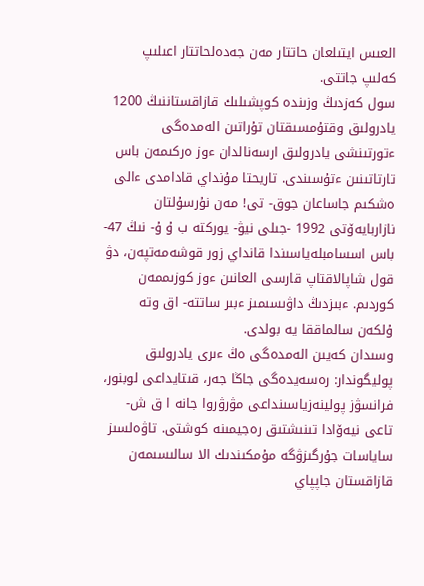العىس ايتىلعان حاتتار مەن جەدەلحاتتار اعىلىپ كەلىپ جاتتى.
سول كەزدىڭ وزىندە كوپشىلىك قازاقستاننىڭ 1200 يادرولىق وقتۇمسىقتان تۇراتىن الەمدەگى ءتورتىنشى يادرولىق ارسەنالدان ءوز ەركىمەن باس تارتاتىنىن ءتۇسىندى. تاريحتا مۇنداي قادامدى ءالى ەشكىم جاساعان جوق- تى! مەن نۇرسۇلتان نازاربايەۆتى 1992 -جىلى نيۋ- يوركتە ب ۇ ۇ- نىڭ 47- باس اسسامبلەياسىندا قانداي زور قوشەمەتپەن، دۋ قول شاپالاقتاپ قارسى العانىن ءوز كوزىممەن كوردىم. ءبىزدىڭ داۋىسىمىز ءبىر ساتتە- اق وتە ۇلكەن سالماققا يە بولدى.
وسىدان كەيىن الەمدەگى ەڭ ءىرى يادرولىق پوليگوندار: رەسەيدەگى جاڭا جەر، قىتايداعى لوبنور، فرانسۋز پولينەزياسىنداعى مۋرۋروا جانە ا ق ش- تاعى نيەۆادا تىنىشتىق رەجيمىنە كوشتى. تاۋەلسىز ساياسات جۇرگىزۋگە مۇمكىندىك الا سالىسىمەن قازاقستان جاپپاي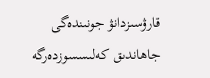قارۋسىزدانۋ جونىندەگى جاھاندىق كەلىسسوزدەرگە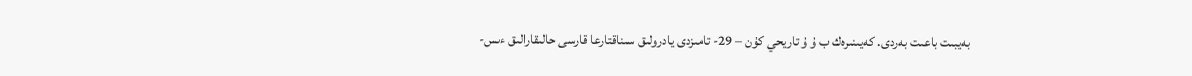بەيبىت باعىت بەردى. كەيىنىرەك ب ۇ ۇ تاريحي كۇن – 29- تامىزدى يادرولىق سىناقتارعا قارسى حالىقارالىق ءىس-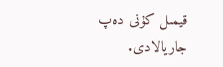قيمىل كۇنى دەپ جاريالادى.